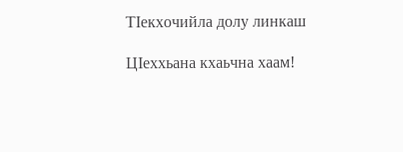ТIекхочийла долу линкаш

ЦIеххьана кхаьчна хаам!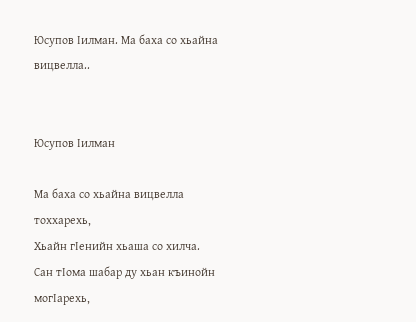Юсупов Iилман. Ма баха со хьайна вицвелла..


Юсупов Iилман

Ма баха со хьайна вицвелла тоххарехь,
Хьайн гIенийн хьаша со хилча.
Сан тIома шабар ду хьан къинойн могIарехь,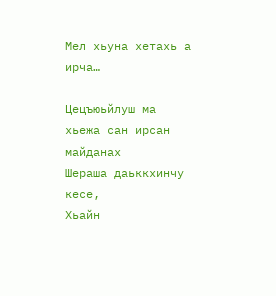Мел хьуна хетахь а ирча…

Цецъюьйлуш ма хьежа сан ирсан майданах
Шераша даьккхинчу кесе,
Хьайн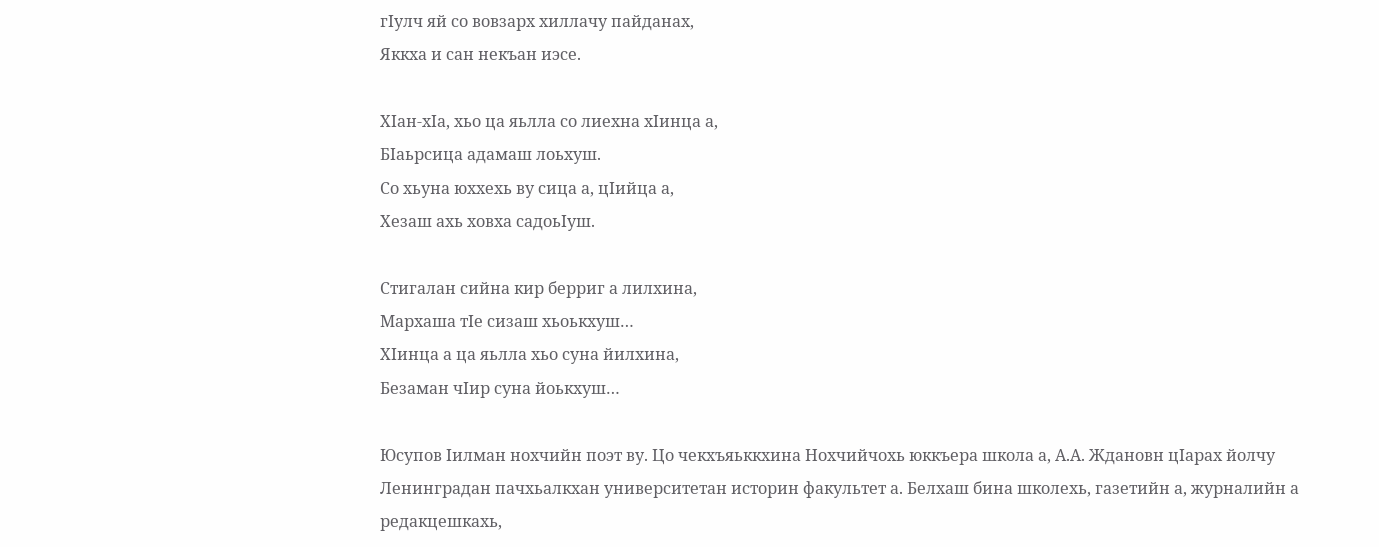гIулч яй со вовзарх хиллачу пайданах,
Яккха и сан некъан иэсе.

ХIан-хIа, хьо ца яьлла со лиехна хIинца а,
БIаьрсица адамаш лоьxуш.
Со хьуна юххехь ву сица а, цIийца а,
Хезаш ахь ховха садоьIуш.

Стигалан сийна кир берриг а лилхина,
Мархаша тIе сизаш хьоькхуш…
ХIинца а ца яьлла хьо суна йилхина,
Безаман чIир суна йоькхуш…

Юсупов Iилман нохчийн поэт ву. Цо чекхъяьккхина Нохчийчохь юккъера школа а, А.А. Ждановн цIарах йолчу Ленинградан пачхьалкхан университетан историн факультет а. Белхаш бина школехь, газетийн а, журналийн а редакцешкахь,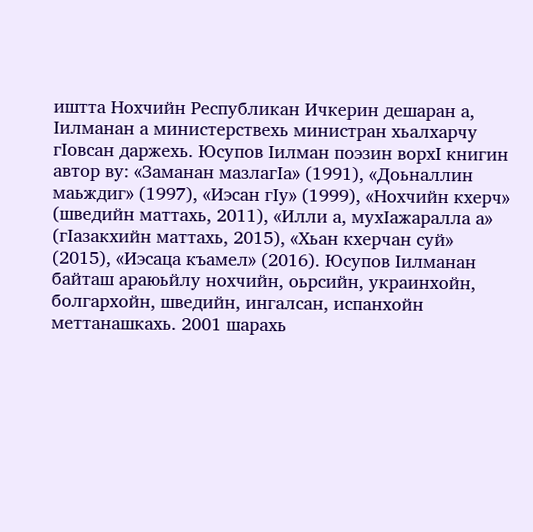иштта Нохчийн Республикан Ичкерин дешаран а, Iилманан а министерствехь министран хьалхарчу гIовсан даржехь. Юсупов Iилман поэзин ворхI книгин автор ву: «Заманан мазлагIа» (1991), «Доьналлин маьждиг» (1997), «Иэсан гIу» (1999), «Нохчийн кхерч» (шведийн маттахь, 2011), «Илли а, мухIажаралла а» (гIазакхийн маттахь, 2015), «Хьан кхерчан суй» (2015), «Иэсаца къамел» (2016). Юсупов Iилманан байташ араюьйлу нохчийн, оьрсийн, украинхойн, болгархойн, шведийн, ингалсан, испанхойн меттанашкахь. 2001 шарахь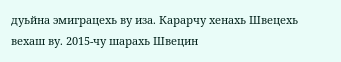дуьйна эмиграцехь ву иза. Карарчу хенахь Швецехь вехаш ву. 2015-чу шарахь Швецин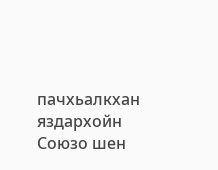пачхьалкхан яздархойн Союзо шен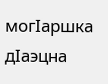могIаршка дIаэцна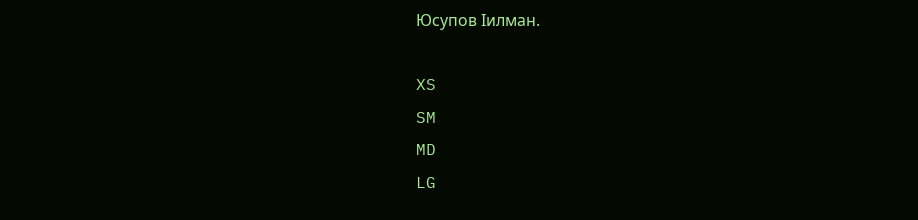Юсупов Iилман.

XS
SM
MD
LG